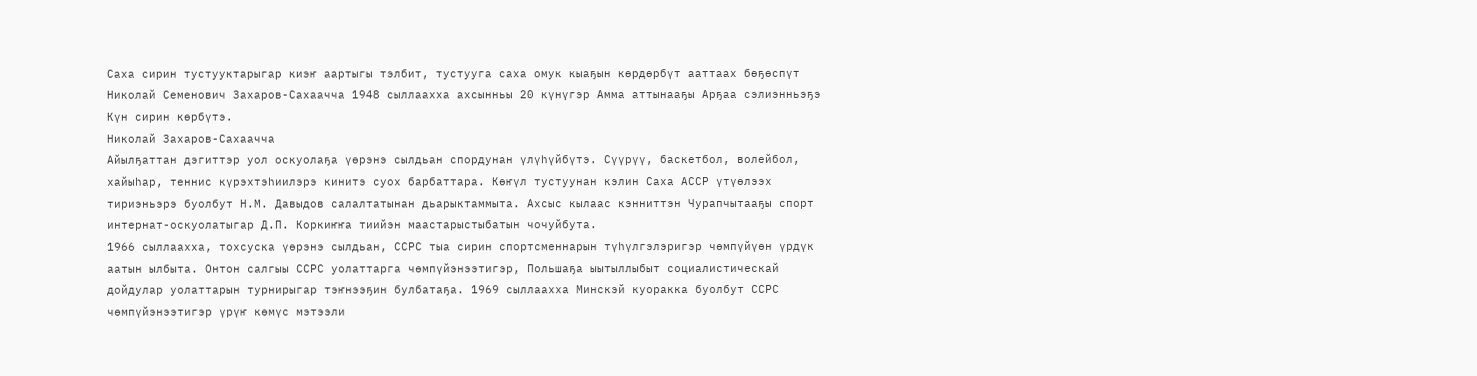Саха сирин тустууктарыгар киэҥ аартыгы тэлбит, тустууга саха омук кыаҕын көрдөрбүт ааттаах бөҕөспүт Николай Семенович Захаров-Сахаачча 1948 сыллаахха ахсынньы 20 күнүгэр Амма аттынааҕы Арҕаа сэлиэнньэҕэ Күн сирин көрбүтэ.
Николай Захаров-Сахаачча
Айылҕаттан дэгиттэр уол оскуолаҕа үөрэнэ сылдьан спордунан үлүһүйбүтэ. Сүүрүү, баскетбол, волейбол, хайыһар, теннис күрэхтэһиилэрэ кинитэ суох барбаттара. Көҥүл тустуунан кэлин Саха АССР үтүөлээх тириэньэрэ буолбут Н.М. Давыдов салалтатынан дьарыктаммыта. Ахсыс кылаас кэнниттэн Чурапчытааҕы спорт интернат-оскуолатыгар Д.П. Коркиҥҥа тиийэн маастарыстыбатын чочуйбута.
1966 сыллаахха, тохсуска үөрэнэ сылдьан, ССРС тыа сирин спортсменнарын түһүлгэлэригэр чөмпүйүөн үрдүк аатын ылбыта. Онтон салгыы ССРС уолаттарга чөмпүйэнээтигэр, Польшаҕа ыытыллыбыт социалистическай дойдулар уолаттарын турнирыгар тэҥнээҕин булбатаҕа. 1969 сыллаахха Минскэй куоракка буолбут ССРС чөмпүйэнээтигэр үрүҥ көмүс мэтээли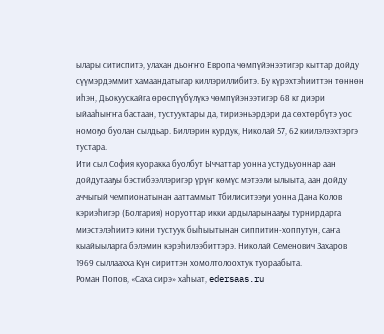ылары ситиспитэ, улахан дьоҥҥо Европа чөмпүйэнээтигэр кыттар дойду сүүмэрдэммит хамаандатыгар киллэриллибитэ. Бу күрэхтэһииттэн төннөн иһэн, Дьокуускайга өрөспүүбүлүкэ чөмпүйэнээтигэр 68 кг диэри ыйааһыҥҥа бастаан, тустууктары да, тириэньэрдэри да сөхтөрбүтэ уос номоҕо буолан сылдьар. Биллэрин курдук, Николай 57, 62 киилэлээхтэргэ тустара.
Ити сыл София куоракка буолбут Ыччаттар уонна устудьуоннар аан дойдутааҕы бэстибээллэригэр үрүҥ көмүс мэтээли ылыыта, аан дойду аччыгый чемпионатынан ааттаммыт Тбилиситээҕи уонна Дана Колов кэриэһигэр (Болгария) норуоттар икки ардыларынааҕы турнирдарга миэстэлэһиитэ кини тустуук быһыытынан сиппитин-хоппутун, саҥа кыайыыларга бэлэмин кэрэһилээбиттэрэ. Николай Семенович Захаров 1969 сыллаахха Күн сириттэн хомолтолоохтук туораабыта.
Роман Попов, «Саха сирэ» хаһыат, edersaas.ru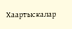Хаартыскалар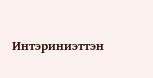Интэриниэттэн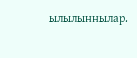ылылыннылар.